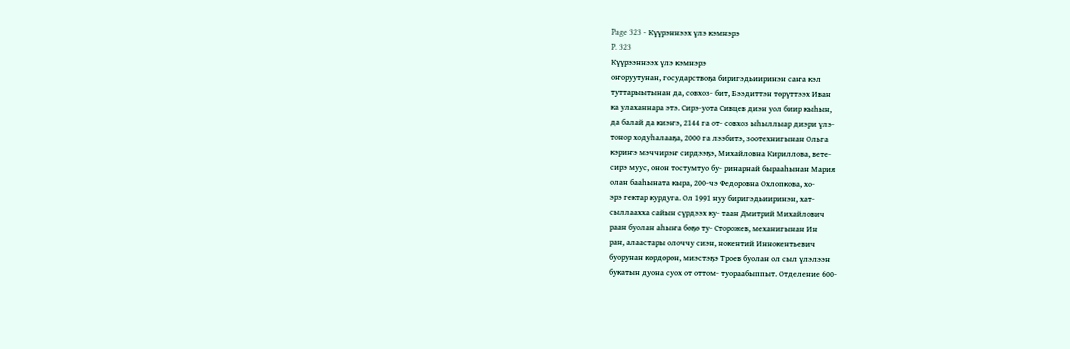Page 323 - Күүрэннээх үлэ кэмнэрэ
P. 323
Күүрээннээх үлэ кэмнэрэ
оҥоруутунан, государствоҕа биригэдьииринэн саҥа кэл
туттарыытынан да, совхоз- бит, Бээдиттэн төрүттээх Иван
ка улаханнара этэ. Сирэ-уота Сивцев диэн уол биир кыһын,
да балай да киэҥэ, 2144 га от- совхоз ыһыллыар диэри үлэ-
тонор ходуһалааҕа, 2000 га лээбитэ, зоотехнигынан Ольга
кэриҥэ мэччирэҥ сирдээҕэ, Михайловна Кириллова, вете-
сирэ муус, онон тостумтуо бу- ринарнай бырааһынан Мария
олан бааһыната кыра, 200-чэ Федоровна Охлопкова, хо-
эрэ гектар курдуга. Ол 1991 нуу биригэдьииринэн, хат-
сыллаахха сайын сүрдээх ку- таан Дмитрий Михайлович
раан буолан аһыҥа бөҕө ту- Сторожев, механигынан Ин
ран, алаастары олоччу сиэн, нокентий Иннокентьевич
буорунан көрдөрөн, миэстэҕэ Троев буолан ол сыл үлэлээн
букатын дуона суох от оттом- туораабыппыт. Отделение 600-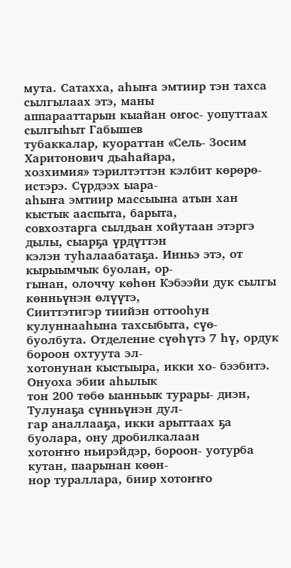мута. Сатахха, аһыҥа эмтиир тэн тахса сылгылаах этэ, маны
аппарааттарын кыайан оҥос- уопуттаах сылгыһыт Габышев
тубаккалар, куораттан «Сель- Зосим Харитонович дьаһайара,
хозхимия» тэрилтэттэн кэлбит көрөрө-истэрэ. Сүрдээх ыара-
аһыҥа эмтиир массыына атын хан кыстык ааспыта, барыта,
совхозтарга сылдьан хойутаан этэргэ дылы, сыарҕа үрдүттэн
кэлэн туһалаабатаҕа. Инньэ этэ, от кырыымчык буолан, ор-
гынан, олоччу көһөн Кэбээйи дук сылгы көнньүнэн өлүүтэ,
Сииттэтигэр тиийэн оттооһун кулуннааһына тахсыбыта, сүө-
буолбута. Отделение сүөһүтэ 7 һү, ордук бороон охтуута эл-
хотонунан кыстыыра, икки хо- бээбитэ. Онуоха эбии аһылык
тон 200 төбө ыанньык турары- диэн, Тулунаҕа сүнньүнэн дул-
гар аналлааҕа, икки арыттаах ҕа буолара, ону дробилкалаан
хотоҥҥо ньирэйдэр, бороон- уотурба кутан, паарынан көөн-
нор тураллара, биир хотоҥҥо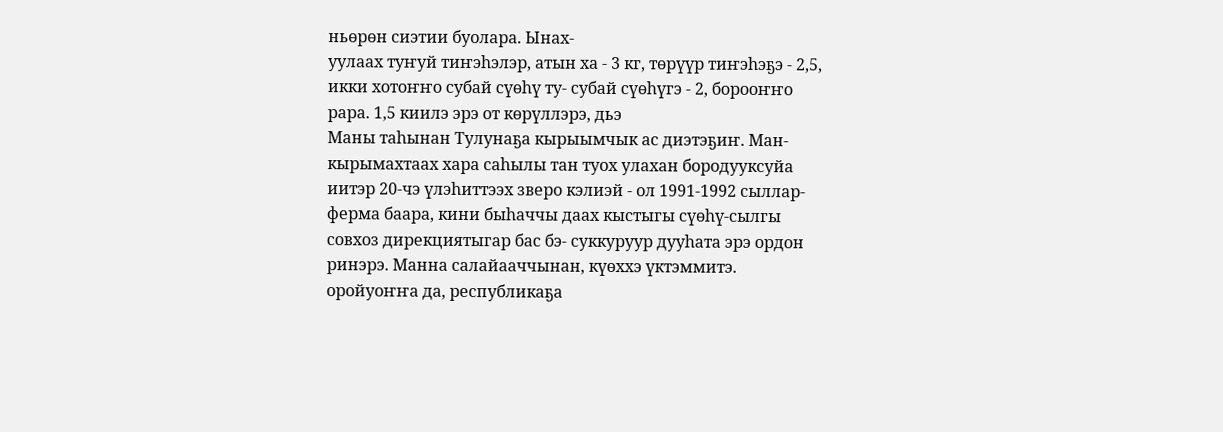ньөрөн сиэтии буолара. Ынах-
уулаах туҥуй тиҥэһэлэр, атын ха - 3 кг, төрүүр тиҥэһэҕэ - 2,5,
икки хотоҥҥо субай сүөһү ту- субай сүөһүгэ - 2, борооҥҥо
рара. 1,5 киилэ эрэ от көрүллэрэ, дьэ
Маны таһынан Тулунаҕа кырыымчык ас диэтэҕиҥ. Ман-
кырымахтаах хара саһылы тан туох улахан бородууксуйа
иитэр 20-чэ үлэһиттээх зверо кэлиэй - ол 1991-1992 сыллар-
ферма баара, кини быһаччы даах кыстыгы сүөһү-сылгы
совхоз дирекциятыгар бас бэ- суккуруур дууһата эрэ ордон
ринэрэ. Манна салайааччынан, күөххэ үктэммитэ.
оройуоҥҥа да, республикаҕа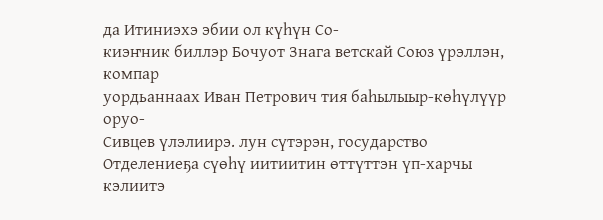да Итиниэхэ эбии ол күһүн Со-
киэҥник биллэр Бочуот Знага ветскай Союз үрэллэн, компар
уордьаннаах Иван Петрович тия баһылыыр-көһүлүүр оруо-
Сивцев үлэлиирэ. лун сүтэрэн, государство
Отделениеҕа сүөһү иитиитин өттүттэн үп-харчы кэлиитэ